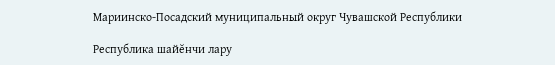Мариинско-Посадский муниципальный округ Чувашской Республики

Республика шайĕнчи лару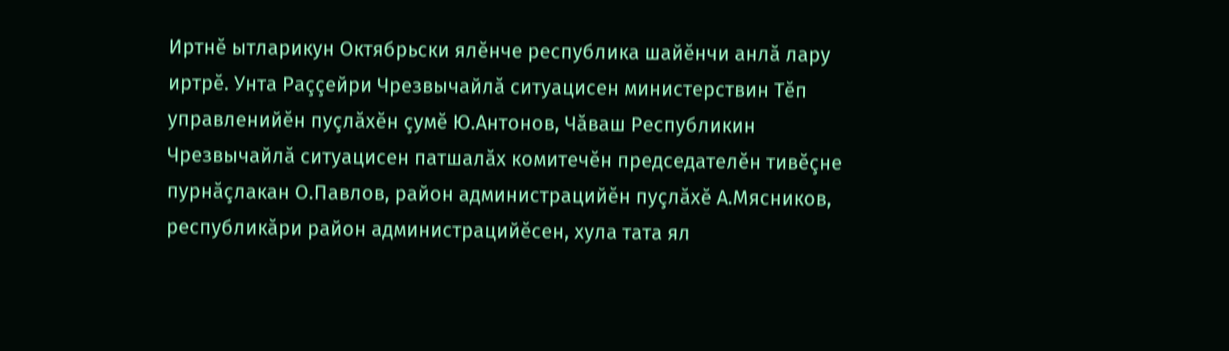Иртнĕ ытларикун Октябрьски ялĕнче республика шайĕнчи анлă лару иртрĕ. Унта Раççейри Чрезвычайлă ситуацисен министерствин Тĕп управленийĕн пуçлăхĕн çумĕ Ю.Антонов, Чăваш Республикин Чрезвычайлă ситуацисен патшалăх комитечĕн председателĕн тивĕçне пурнăçлакан О.Павлов, район администрацийĕн пуçлăхĕ А.Мясников, республикăри район администрацийĕсен, хула тата ял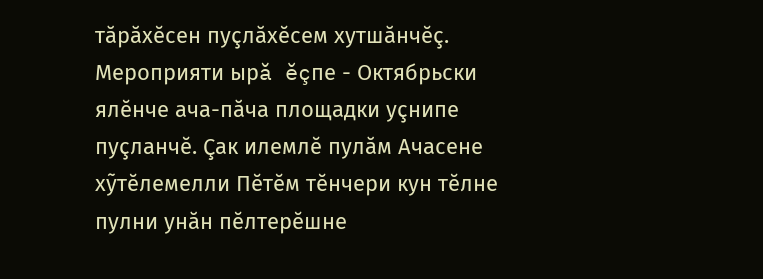тăрăхĕсен пуçлăхĕсем хутшăнчĕç. Мероприяти ырă ĕçпе - Октябрьски ялĕнче ача-пăча площадки уçнипе пуçланчĕ. Çак илемлĕ пулăм Ачасене хỹтĕлемелли Пĕтĕм тĕнчери кун тĕлне пулни унăн пĕлтерĕшне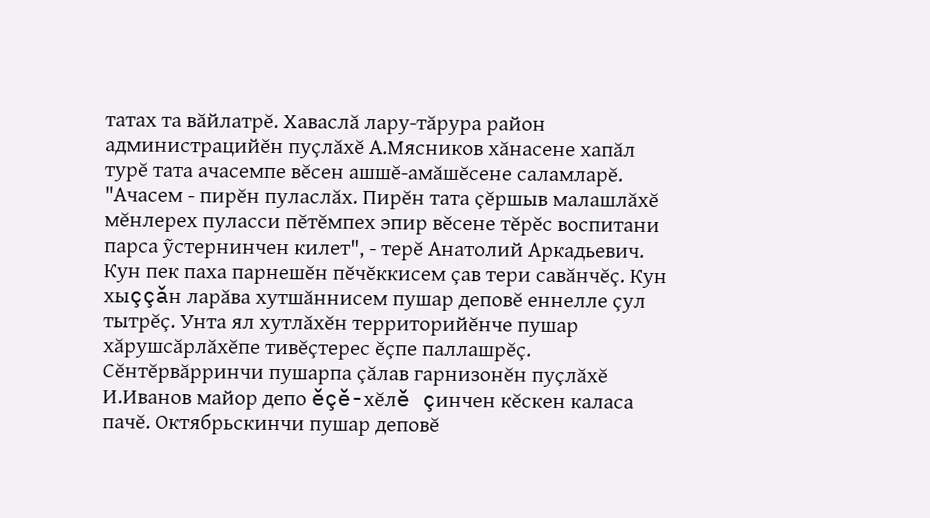татах та вăйлатрĕ. Хаваслă лару-тăрура район администрацийĕн пуçлăхĕ А.Мясников хăнасене хапăл турĕ тата ачасемпе вĕсен ашшĕ-амăшĕсене саламларĕ. "Ачасем - пирĕн пуласлăх. Пирĕн тата çĕршыв малашлăхĕ мĕнлерех пуласси пĕтĕмпех эпир вĕсене тĕрĕс воспитани парса ỹстернинчен килет", - терĕ Анатолий Аркадьевич. Кун пек паха парнешĕн пĕчĕккисем çав тери савăнчĕç. Кун хыççăн ларăва хутшăннисем пушар деповĕ еннелле çул тытрĕç. Унта ял хутлăхĕн территорийĕнче пушар хăрушсăрлăхĕпе тивĕçтерес ĕçпе паллашрĕç. Сĕнтĕрвăрринчи пушарпа çăлав гарнизонĕн пуçлăхĕ И.Иванов майор депо ĕçĕ-хĕлĕ çинчен кĕскен каласа пачĕ. Октябрьскинчи пушар деповĕ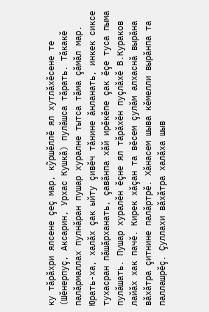ку тăрăхри ялсене çеç мар, кỹршĕллĕ ял хутлăхĕсене те (Шĕнерпуç, Аксарин, Урхас Кушкă) пулăшса тăрать. Тăкакĕ палăрмаллах пулнăран пушар хуралне тытса тăма çăмăл мар. Юрать-ха, халăх çак ыйту çивĕч тăнине ăнланать, инкек сиксе тухасран пăшăрханать, çавăнпа хăй ирĕкĕпе çак ĕçе туса пыма пулăшать. Пушар хуралĕн ĕçне ял тăрăхĕн пуçлăхĕ В.Кураков лайăх хак пачĕ. Кирек хăçан та вĕсем çулăм алхаснă вырăна вăхăтра çитнине палăртрĕ. Хăнасем шыва кĕмелли вырăнпа та паллашрĕç. Çуллахи вăхăтра халăха шыв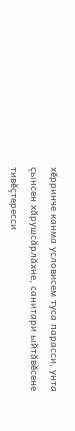хĕрринче канма условисем туса парасси, унта çынсен хăрушсăрлăхне, санитари ыйтăвĕсене тивĕçтересси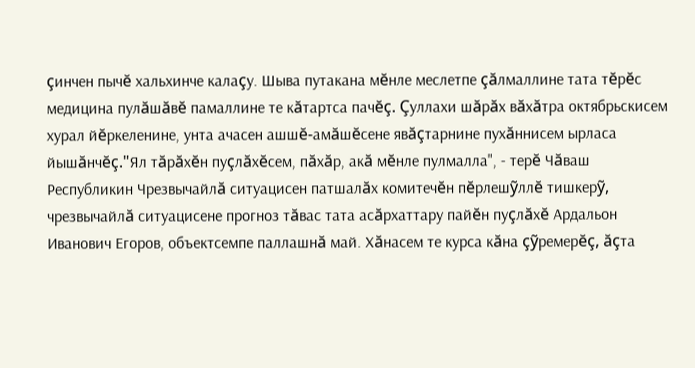çинчен пычĕ хальхинче калаçу. Шыва путакана мĕнле меслетпе çăлмаллине тата тĕрĕс медицина пулăшăвĕ памаллине те кăтартса пачĕç. Çуллахи шăрăх вăхăтра октябрьскисем хурал йĕркеленине, унта ачасен ашшĕ-амăшĕсене явăçтарнине пухăннисем ырласа йышăнчĕç."Ял тăрăхĕн пуçлăхĕсем, пăхăр, акă мĕнле пулмалла", - терĕ Чăваш Республикин Чрезвычайлă ситуацисен патшалăх комитечĕн пĕрлешỹллĕ тишкерỹ, чрезвычайлă ситуацисене прогноз тăвас тата асăрхаттару пайĕн пуçлăхĕ Ардальон Иванович Егоров, объектсемпе паллашнă май. Хăнасем те курса кăна çỹремерĕç, ăçта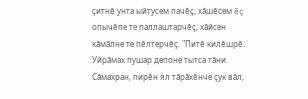çитнĕ унта ыйтусем пачĕç, хăшĕсем ĕç опычĕпе те паллаштарчĕç, хăйсен кăмăлне те пĕлтерчĕç. "Питĕ килĕшрĕ. Уйрăмах пушар депоне тытса тăни. Сăмахран, пирĕн ял тăрăхĕнче çук вăл,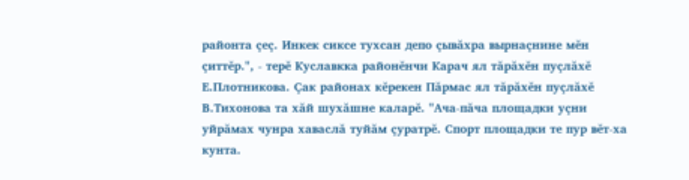районта çеç. Инкек сиксе тухсан депо çывăхра вырнаçнине мĕн çиттĕр.", - терĕ Куславкка районĕнчи Карач ял тăрăхĕн пуçлăхĕ Е.Плотникова. Çак районах кĕрекен Пăрмас ял тăрăхĕн пуçлăхĕ В.Тихонова та хăй шухăшне каларĕ. "Ача-пăча площадки уçни уйрăмах чунра хаваслă туйăм çуратрĕ. Спорт площадки те пур вĕт-ха кунта.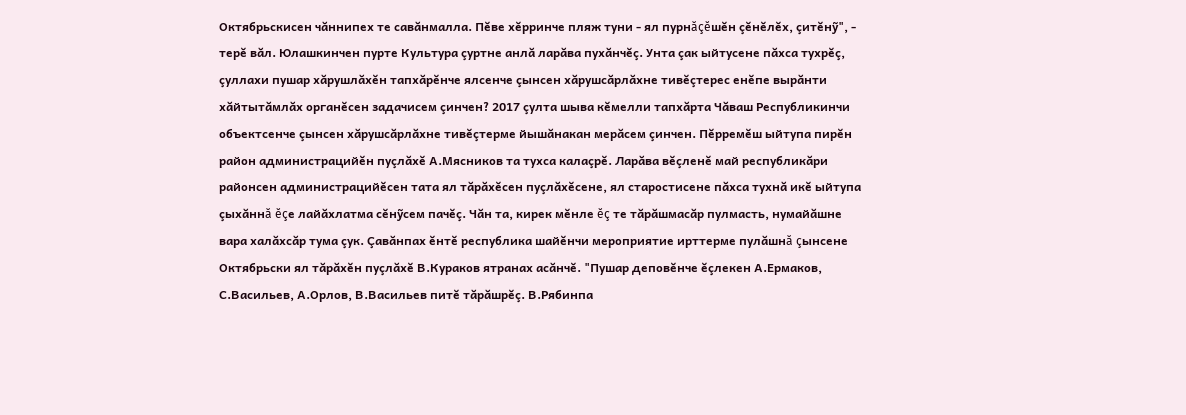Октябрьскисен чăннипех те савăнмалла. Пĕве хĕрринче пляж туни - ял пурнăçĕшĕн çĕнĕлĕх, çитĕнỹ", - терĕ вăл. Юлашкинчен пурте Культура çуртне анлă ларăва пухăнчĕç. Унта çак ыйтусене пăхса тухрĕç, çуллахи пушар хăрушлăхĕн тапхăрĕнче ялсенче çынсен хăрушсăрлăхне тивĕçтерес енĕпе вырăнти хăйтытăмлăх органĕсен задачисем çинчен? 2017 çулта шыва кĕмелли тапхăрта Чăваш Республикинчи объектсенче çынсен хăрушсăрлăхне тивĕçтерме йышăнакан мерăсем çинчен. Пĕрремĕш ыйтупа пирĕн район администрацийĕн пуçлăхĕ А.Мясников та тухса калаçрĕ. Ларăва вĕçленĕ май республикăри районсен администрацийĕсен тата ял тăрăхĕсен пуçлăхĕсене, ял старостисене пăхса тухнă икĕ ыйтупа çыхăннă ĕçе лайăхлатма сĕнỹсем пачĕç. Чăн та, кирек мĕнле ĕç те тăрăшмасăр пулмасть, нумайăшне вара халăхсăр тума çук. Çавăнпах ĕнтĕ республика шайĕнчи мероприятие ирттерме пулăшнă çынсене Октябрьски ял тăрăхĕн пуçлăхĕ В.Кураков ятранах асăнчĕ. "Пушар деповĕнче ĕçлекен А.Ермаков, С.Васильев, А.Орлов, В.Васильев питĕ тăрăшрĕç. В.Рябинпа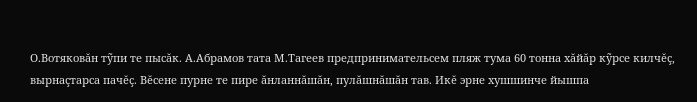О.Вотяковăн тỹпи те пысăк. А.Абрамов тата М.Тагеев предпринимательсем пляж тума 60 тонна хăйăр кỹрсе килчĕç, вырнаçтарса пачĕç. Вĕсене пурне те пире ăнланнăшăн, пулăшнăшăн тав. Икĕ эрне хушшинче йышпа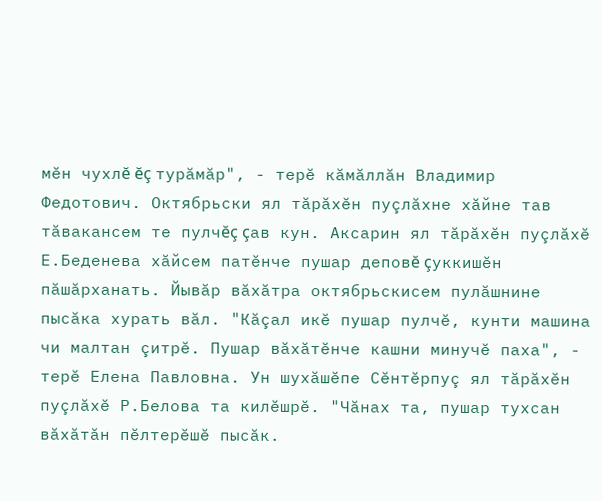мĕн чухлĕ ĕç турăмăр", - терĕ кăмăллăн Владимир Федотович. Октябрьски ял тăрăхĕн пуçлăхне хăйне тав тăвакансем те пулчĕç çав кун. Аксарин ял тăрăхĕн пуçлăхĕ Е.Беденева хăйсем патĕнче пушар деповĕ çуккишĕн пăшăрханать. Йывăр вăхăтра октябрьскисем пулăшнине пысăка хурать вăл. "Кăçал икĕ пушар пулчĕ, кунти машина чи малтан çитрĕ. Пушар вăхăтĕнче кашни минучĕ паха", - терĕ Елена Павловна. Ун шухăшĕпе Сĕнтĕрпуç ял тăрăхĕн пуçлăхĕ Р.Белова та килĕшрĕ. "Чăнах та, пушар тухсан вăхăтăн пĕлтерĕшĕ пысăк.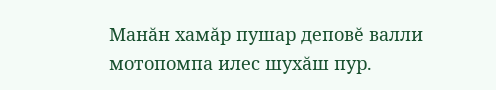Манăн хамăр пушар деповĕ валли мотопомпа илес шухăш пур.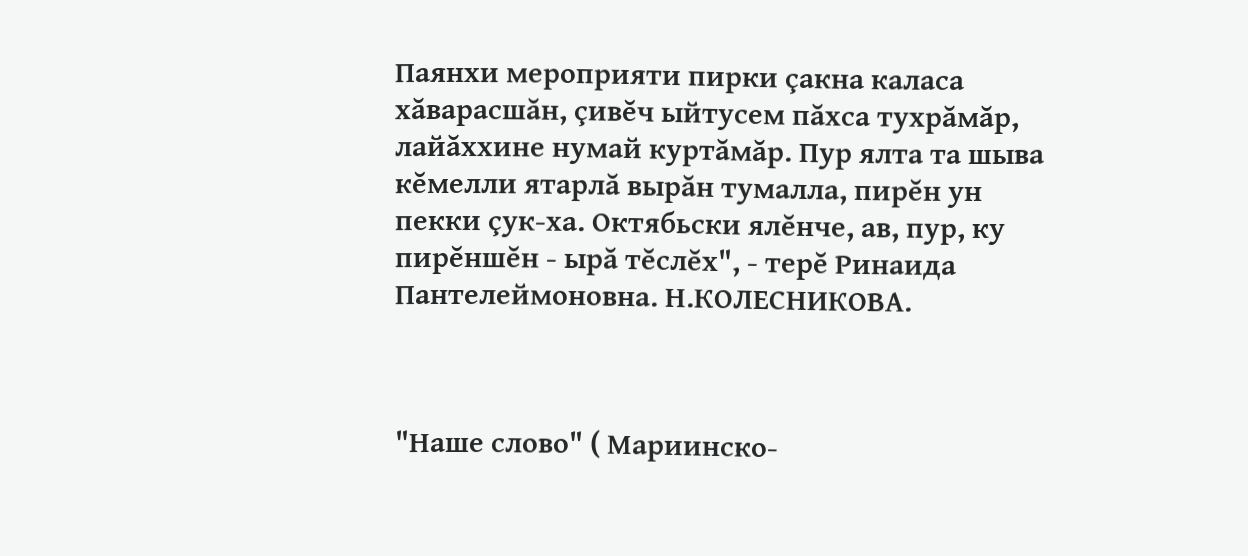Паянхи мероприяти пирки çакна каласа хăварасшăн, çивĕч ыйтусем пăхса тухрăмăр, лайăххине нумай куртăмăр. Пур ялта та шыва кĕмелли ятарлă вырăн тумалла, пирĕн ун пекки çук-ха. Октябьски ялĕнче, ав, пур, ку пирĕншĕн - ырă тĕслĕх", - терĕ Ринаида Пантелеймоновна. Н.КОЛЕСНИКОВА.



"Наше слово" ( Мариинско-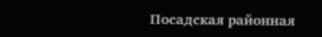Посадская районная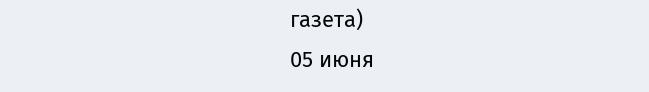газета)
05 июня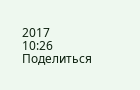2017
10:26
Поделиться